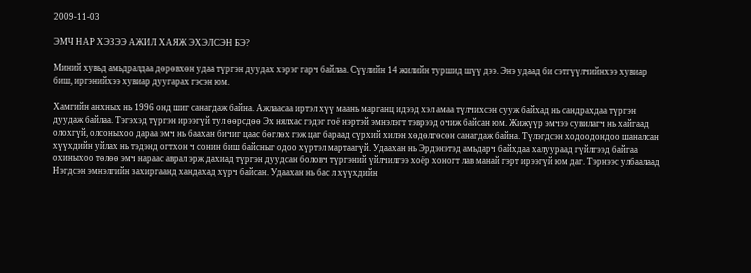2009-11-03

ЭМЧ НАР ХЭЗЭЭ АЖИЛ ХАЯЖ ЭХЭЛСЭН БЭ?

Миний хувьд амьдралдаа дөрөвхөн удаа түргэн дуудах хэрэг гарч байлаа. Сүүлийн 14 жилийн туршид шүү дээ. Энэ удаад би сэтгүүлчийнхээ хувиар биш, иргэнийхээ хувиар дуугарах гэсэн юм.

Хамгийн анхных нь 1996 онд шиг санагдаж байна. Ажлаасаа иртэл хүү маань марганц идээд хэл амаа түлчихсэн сууж байхад нь сандрахдаа түргэн дуудаж байлаа. Тэгэхэд түргэн ирээгүй тул өөрсдөө Эх нялхас гэдэг гоё нэртэй эмнэлэгт тэврээд очиж байсан юм. Жижүүр эмчээ сувилагч нь хайгаад олохгүй, олсоныхоо дараа эмч нь баахан бичиг цаас бөглөх гэж цаг бараад сүрхий хилэн хөдөлгөсөн санагдаж байна. Түлэгдсэн ходоодондоо шаналсан хүүхдийн уйлах нь тэдэнд огтхон ч сонин биш байсныг одоо хүртэл мартаагүй. Удаахан нь Эрдэнэтэд амьдарч байхдаа халуураад гүйлгээд байгаа охиныхоо төлөө эмч нараас аврал эрж дахиад түргэн дуудсан боловч түргэний үйлчилгээ хоёр хоногт лав манай гэрт ирээгүй юм даг. Тэрнээс улбаалаад Нэгдсэн эмнэлгийн захиргаанд хандахад хүрч байсан. Удаахан нь бас л хүүхдийн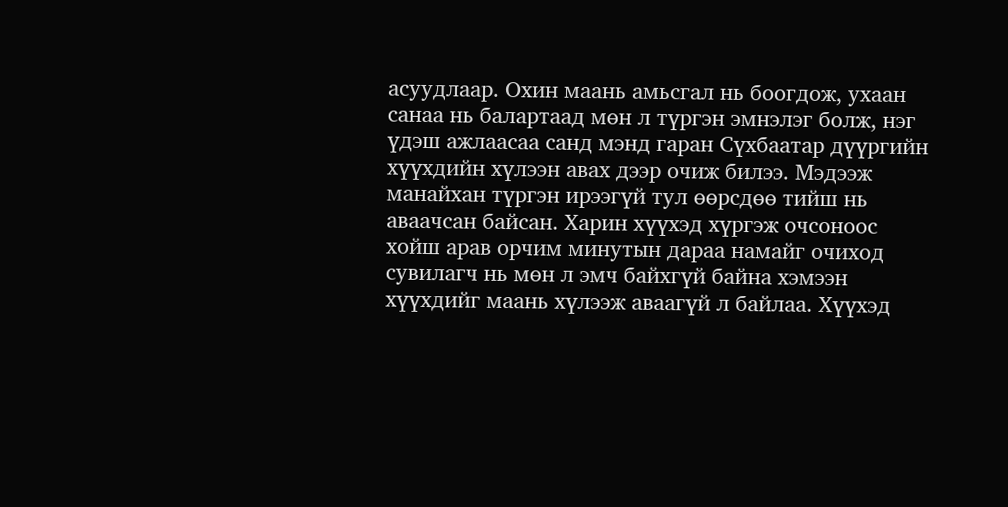асуудлаар. Охин маань амьсгал нь боогдож, ухаан санаа нь балартаад мөн л түргэн эмнэлэг болж, нэг үдэш ажлаасаа санд мэнд гаран Сүхбаатар дүүргийн хүүхдийн хүлээн авах дээр очиж билээ. Мэдээж манайхан түргэн ирээгүй тул өөрсдөө тийш нь аваачсан байсан. Харин хүүхэд хүргэж очсоноос хойш арав орчим минутын дараа намайг очиход сувилагч нь мөн л эмч байхгүй байна хэмээн хүүхдийг маань хүлээж аваагүй л байлаа. Хүүхэд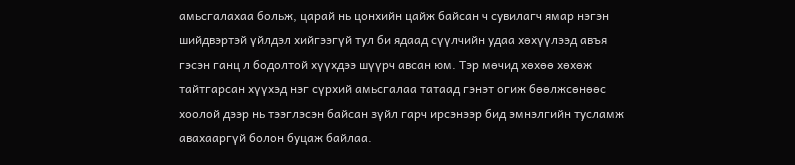амьсгалахаа больж, царай нь цонхийн цайж байсан ч сувилагч ямар нэгэн шийдвэртэй үйлдэл хийгээгүй тул би ядаад сүүлчийн удаа хөхүүлээд авъя гэсэн ганц л бодолтой хүүхдээ шүүрч авсан юм. Тэр мөчид хөхөө хөхөж тайтгарсан хүүхэд нэг сүрхий амьсгалаа татаад гэнэт огиж бөөлжсөнөөс хоолой дээр нь тээглэсэн байсан зүйл гарч ирсэнээр бид эмнэлгийн тусламж авахааргүй болон буцаж байлаа.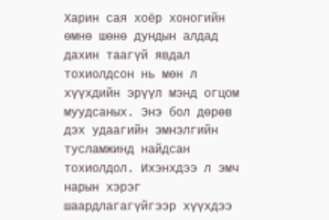Харин сая хоёр хоногийн өмнө шөнө дундын алдад дахин таагүй явдал тохиолдсон нь мөн л хүүхдийн эрүүл мэнд огцом муудсаных. Энэ бол дөрөв дэх удаагийн эмнэлгийн тусламжинд найдсан тохиолдол. Ихэнхдээ л эмч нарын хэрэг шаардлагагүйгээр хүүхдээ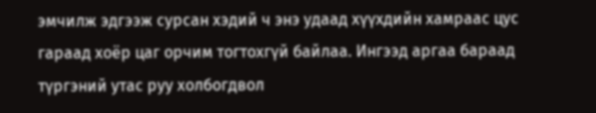эмчилж эдгээж сурсан хэдий ч энэ удаад хүүхдийн хамраас цус гараад хоёр цаг орчим тогтохгүй байлаа. Ингээд аргаа бараад түргэний утас руу холбогдвол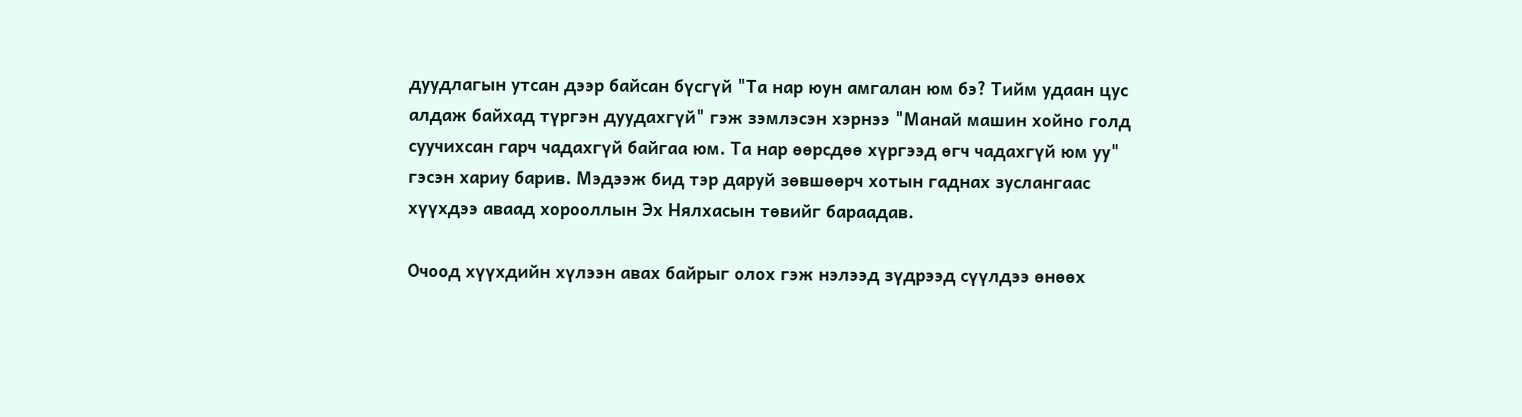дуудлагын утсан дээр байсан бүсгүй "Та нар юун амгалан юм бэ? Тийм удаан цус алдаж байхад түргэн дуудахгүй" гэж зэмлэсэн хэрнээ "Манай машин хойно голд суучихсан гарч чадахгүй байгаа юм. Та нар өөрсдөө хүргээд өгч чадахгүй юм уу" гэсэн хариу барив. Мэдээж бид тэр даруй зөвшөөрч хотын гаднах зуслангаас хүүхдээ аваад хорооллын Эх Нялхасын төвийг бараадав.

Очоод хүүхдийн хүлээн авах байрыг олох гэж нэлээд зүдрээд сүүлдээ өнөөх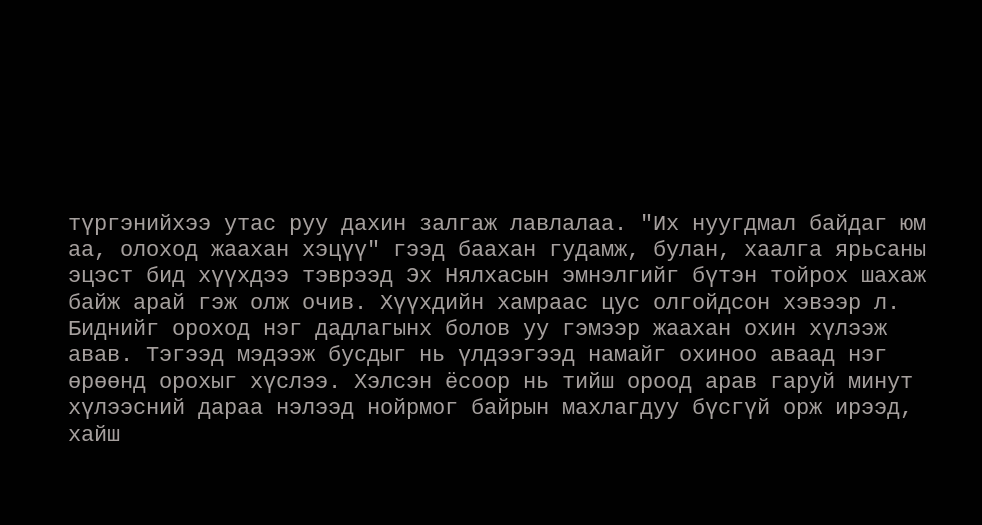түргэнийхээ утас руу дахин залгаж лавлалаа. "Их нуугдмал байдаг юм аа, олоход жаахан хэцүү" гээд баахан гудамж, булан, хаалга ярьсаны эцэст бид хүүхдээ тэврээд Эх Нялхасын эмнэлгийг бүтэн тойрох шахаж байж арай гэж олж очив. Хүүхдийн хамраас цус олгойдсон хэвээр л. Биднийг ороход нэг дадлагынх болов уу гэмээр жаахан охин хүлээж авав. Тэгээд мэдээж бусдыг нь үлдээгээд намайг охиноо аваад нэг өрөөнд орохыг хүслээ. Хэлсэн ёсоор нь тийш ороод арав гаруй минут хүлээсний дараа нэлээд нойрмог байрын махлагдуу бүсгүй орж ирээд, хайш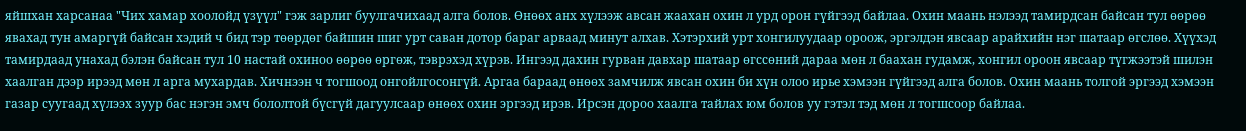яйшхан харсанаа "Чих хамар хоолойд үзүүл" гэж зарлиг буулгачихаад алга болов. Өнөөх анх хүлээж авсан жаахан охин л урд орон гүйгээд байлаа. Охин маань нэлээд тамирдсан байсан тул өөрөө явахад тун амаргүй байсан хэдий ч бид тэр төөрдөг байшин шиг урт саван дотор бараг арваад минут алхав. Хэтэрхий урт хонгилуудаар ороож, эргэлдэн явсаар арайхийн нэг шатаар өгслөө. Хүүхэд тамирдаад унахад бэлэн байсан тул 10 настай охиноо өөрөө өргөж, тэврэхэд хүрэв. Ингээд дахин гурван давхар шатаар өгссөний дараа мөн л баахан гудамж, хонгил ороон явсаар түгжээтэй шилэн хаалган дээр ирээд мөн л арга мухардав. Хичнээн ч тогшоод онгойлгосонгүй. Аргаа бараад өнөөх замчилж явсан охин би хүн олоо ирье хэмээн гүйгээд алга болов. Охин маань толгой эргээд хэмээн газар суугаад хүлээх зуур бас нэгэн эмч бололтой бүсгүй дагуулсаар өнөөх охин эргээд ирэв. Ирсэн дороо хаалга тайлах юм болов уу гэтэл тэд мөн л тогшсоор байлаа.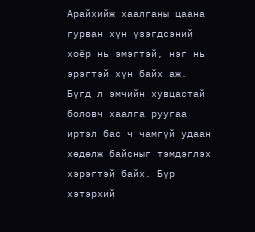Арайхийж хаалганы цаана гурван хүн үзэгдсэний хоёр нь эмэгтэй, нэг нь эрэгтэй хүн байх аж. Бүгд л эмчийн хувцастай боловч хаалга руугаа иртэл бас ч чамгүй удаан хөдөлж байсныг тэмдэглэх хэрэгтэй байх. Бүр хэтэрхий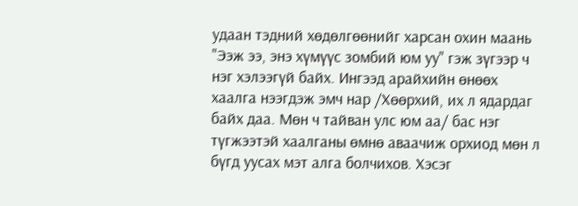удаан тэдний хөдөлгөөнийг харсан охин маань "Ээж ээ, энэ хүмүүс зомбий юм уу" гэж зүгээр ч нэг хэлээгүй байх. Ингээд арайхийн өнөөх хаалга нээгдэж эмч нар /Хөөрхий, их л ядардаг байх даа. Мөн ч тайван улс юм аа/ бас нэг түгжээтэй хаалганы өмнө аваачиж орхиод мөн л бүгд уусах мэт алга болчихов. Хэсэг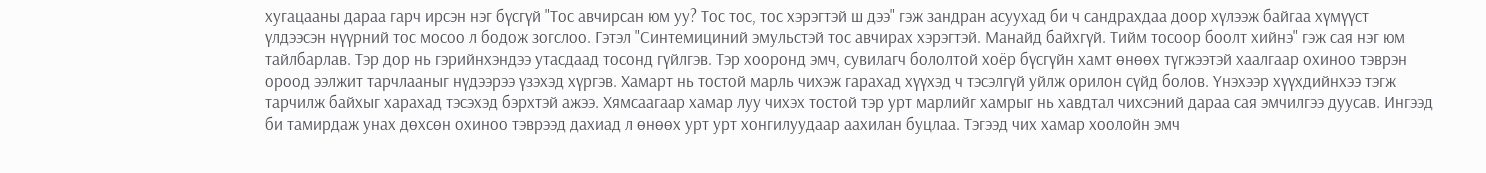хугацааны дараа гарч ирсэн нэг бүсгүй "Тос авчирсан юм уу? Тос тос, тос хэрэгтэй ш дээ" гэж зандран асуухад би ч сандрахдаа доор хүлээж байгаа хүмүүст үлдээсэн нүүрний тос мосоо л бодож зогслоо. Гэтэл "Синтемициний эмульстэй тос авчирах хэрэгтэй. Манайд байхгүй. Тийм тосоор боолт хийнэ" гэж сая нэг юм тайлбарлав. Тэр дор нь гэрийнхэндээ утасдаад тосонд гүйлгэв. Тэр хооронд эмч, сувилагч бололтой хоёр бүсгүйн хамт өнөөх түгжээтэй хаалгаар охиноо тэврэн ороод ээлжит тарчлааныг нүдээрээ үзэхэд хүргэв. Хамарт нь тостой марль чихэж гарахад хүүхэд ч тэсэлгүй уйлж орилон сүйд болов. Үнэхээр хүүхдийнхээ тэгж тарчилж байхыг харахад тэсэхэд бэрхтэй ажээ. Хямсаагаар хамар луу чихэх тостой тэр урт марлийг хамрыг нь хавдтал чихсэний дараа сая эмчилгээ дуусав. Ингээд би тамирдаж унах дөхсөн охиноо тэврээд дахиад л өнөөх урт урт хонгилуудаар аахилан буцлаа. Тэгээд чих хамар хоолойн эмч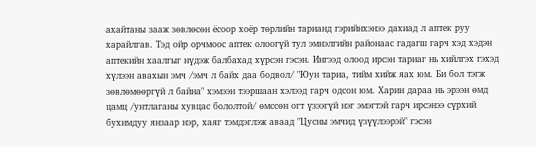ахайтаны зааж зөвлөсөн ёсоор хоёр төрлийн тарианд гэрийнхэнээ дахиад л аптек руу харайлгав. Тэд ойр орчмоос аптек олоогүй тул эмнэлгийн районаас гадагш гарч хэд хэдэн аптекийн хаалгыг нүдэж балбахад хүрсэн гэсэн. Ингээд олоод ирсэн тариаг нь хийлгэх гэхэд хүлээн авахын эмч /эмч л байх даа бодвол/ "Юун тариа, тийм хийж яах юм. Би бол тэгж зөвлөмөөргүй л байна" хэмээн тээршаан хэлээд гарч одсон юм. Харин дараа нь эрээн өмд цамц /унтлаганы хувцас бололтой/ өмссөн огт үзээгүй нэг эмэгтэй гарч ирсэнээ сүрхий бухимдуу янзаар нэр, хаяг тэмдэглэж аваад "Цусны эмчид үзүүлээрэй" гэсэн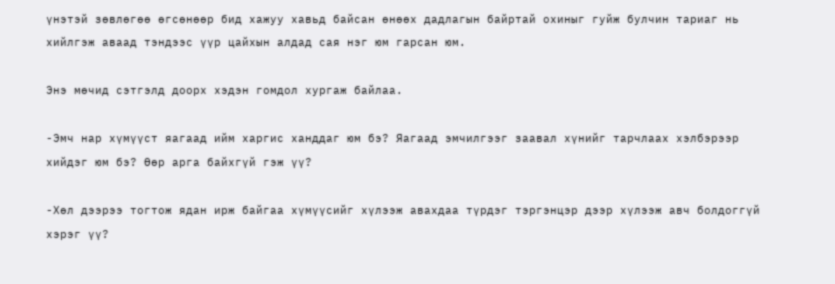үнэтэй зөвлөгөө өгсөнөөр бид хажуу хавьд байсан өнөөх дадлагын байртай охиныг гуйж булчин тариаг нь хийлгэж аваад тэндээс үүр цайхын алдад сая нэг юм гарсан юм.

Энэ мөчид сэтгэлд доорх хэдэн гомдол хургаж байлаа.

-Эмч нар хүмүүст яагаад ийм харгис ханддаг юм бэ? Яагаад эмчилгээг заавал хүнийг тарчлаах хэлбэрээр хийдэг юм бэ? Өөр арга байхгүй гэж үү?

-Хөл дээрээ тогтож ядан ирж байгаа хүмүүсийг хүлээж авахдаа түрдэг тэргэнцэр дээр хүлээж авч болдоггүй хэрэг үү?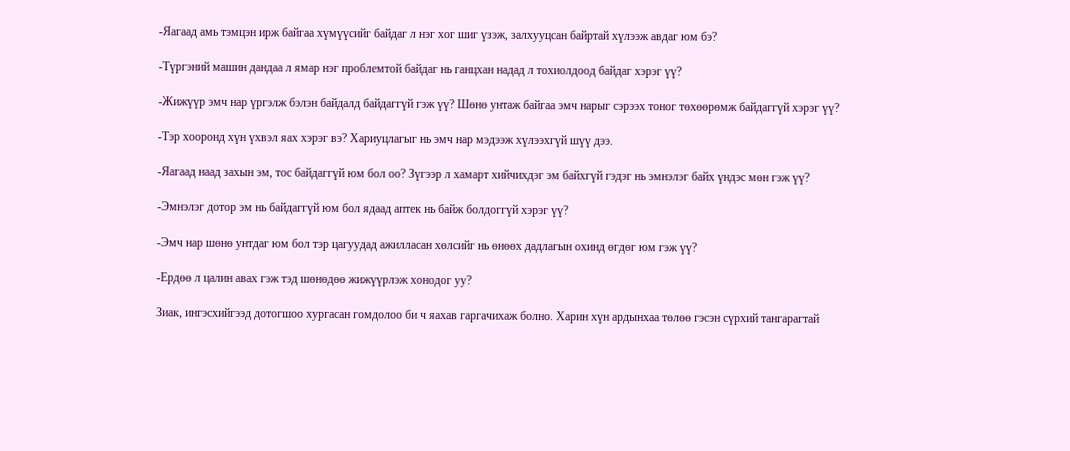-Яагаад амь тэмцэн ирж байгаа хүмүүсийг байдаг л нэг хог шиг үзэж, залхууцсан байртай хүлээж авдаг юм бэ?

-Түргэний машин дандаа л ямар нэг проблемтой байдаг нь ганцхан надад л тохиолдоод байдаг хэрэг үү?

-Жижүүр эмч нар үргэлж бэлэн байдалд байдаггүй гэж үү? Шөнө унтаж байгаа эмч нарыг сэрээх тоног төхөөрөмж байдаггүй хэрэг үү?

-Тэр хооронд хүн үхвэл яах хэрэг вэ? Хариуцлагыг нь эмч нар мэдээж хүлээхгүй шүү дээ.

-Яагаад наад захын эм, тос байдаггүй юм бол оо? Зүгээр л хамарт хийчихдэг эм байхгүй гэдэг нь эмнэлэг байх үндэс мөн гэж үү?

-Эмнэлэг дотор эм нь байдаггүй юм бол ядаад аптек нь байж болдоггүй хэрэг үү?

-Эмч нар шөнө унтдаг юм бол тэр цагуудад ажилласан хөлсийг нь өнөөх дадлагын охинд өгдөг юм гэж үү?

-Ердөө л цалин авах гэж тэд шөнөдөө жижүүрлэж хонодог уу?

Зиак, ингэсхийгээд дотогшоо хургасан гомдолоо би ч яахав гаргачихаж болно. Харин хүн ардынхаа төлөө гэсэн сүрхий тангарагтай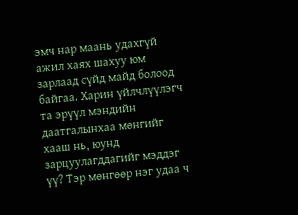эмч нар маань удахгүй ажил хаях шахуу юм зарлаад сүйд майд болоод байгаа. Харин үйлчлүүлэгч та эрүүл мэндийн даатгалынхаа мөнгийг хааш нь, юунд зарцуулагддагийг мэддэг үү? Тэр мөнгөөр нэг удаа ч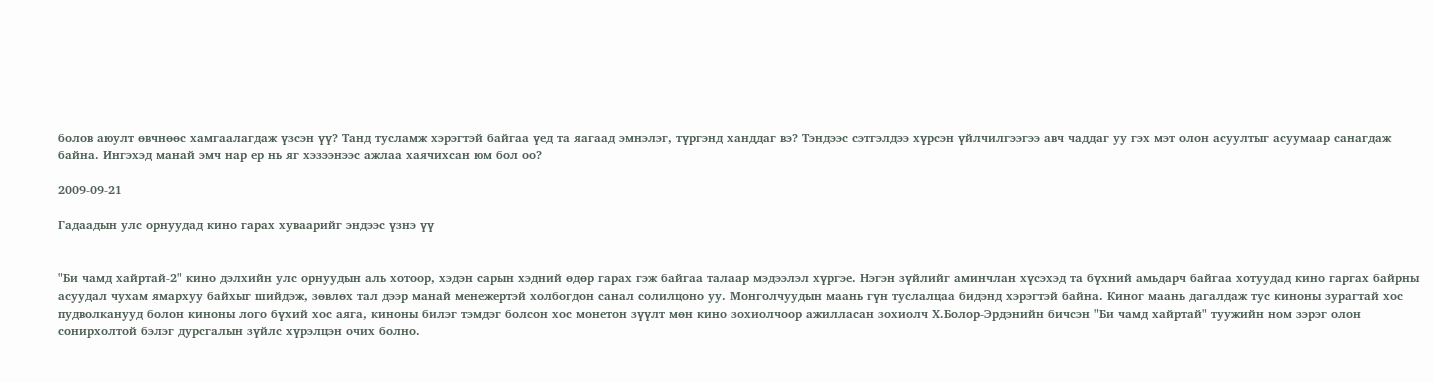болов аюулт өвчнөөс хамгаалагдаж үзсэн үү? Танд тусламж хэрэгтэй байгаа үед та яагаад эмнэлэг, түргэнд ханддаг вэ? Тэндээс сэтгэлдээ хүрсэн үйлчилгээгээ авч чаддаг уу гэх мэт олон асуултыг асуумаар санагдаж байна. Ингэхэд манай эмч нар ер нь яг хэзээнээс ажлаа хаячихсан юм бол оо?

2009-09-21

Гадаадын улс орнуудад кино гарах хуваарийг эндээс үзнэ үү


"Би чамд хайртай-2" кино дэлхийн улс орнуудын аль хотоор, хэдэн сарын хэдний өдөр гарах гэж байгаа талаар мэдээлэл хүргэе. Нэгэн зүйлийг аминчлан хүсэхэд та бүхний амьдарч байгаа хотуудад кино гаргах байрны асуудал чухам ямархуу байхыг шийдэж, зөвлөх тал дээр манай менежертэй холбогдон санал солилцоно уу. Монголчуудын маань гүн туслалцаа бидэнд хэрэгтэй байна. Киног маань дагалдаж тус киноны зурагтай хос пудволканууд болон киноны лого бүхий хос аяга, киноны билэг тэмдэг болсон хос монетон зүүлт мөн кино зохиолчоор ажилласан зохиолч Х.Болор-Эрдэнийн бичсэн "Би чамд хайртай" туужийн ном зэрэг олон сонирхолтой бэлэг дурсгалын зүйлс хүрэлцэн очих болно.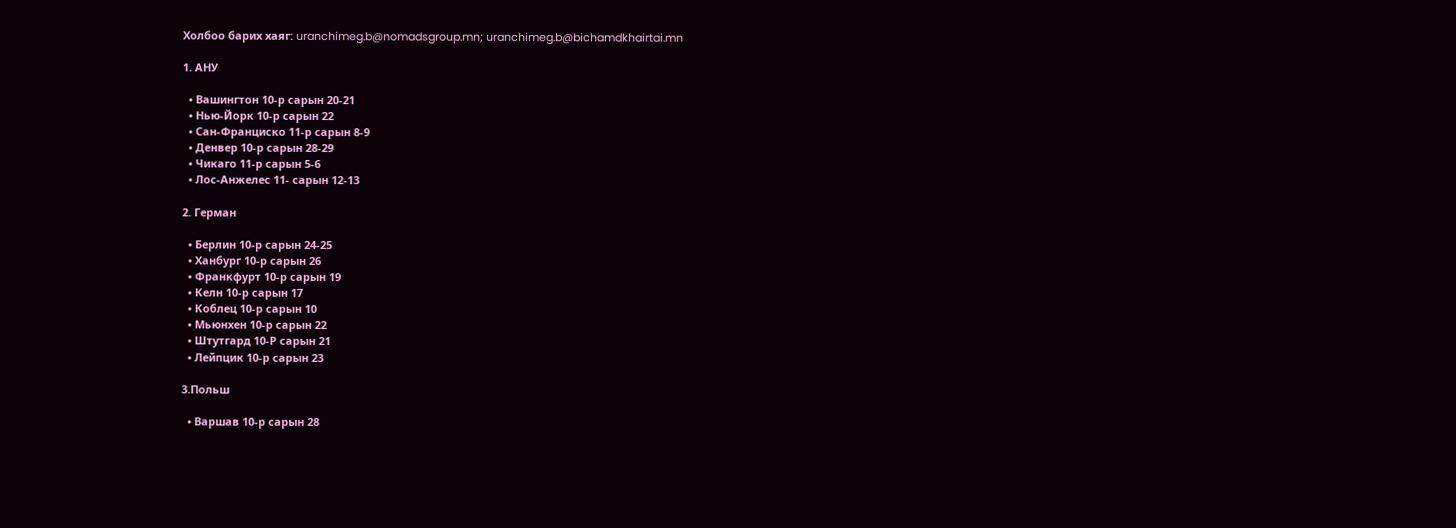Холбоо барих хаяг: uranchimeg.b@nomadsgroup.mn; uranchimeg.b@bichamdkhairtai.mn

1. АНУ

  • Вашингтон 10-р сарын 20-21
  • Нью-Йорк 10-р сарын 22
  • Сан-Франциско 11-р сарын 8-9
  • Денвер 10-р сарын 28-29
  • Чикаго 11-р сарын 5-6
  • Лос-Анжелес 11- сарын 12-13

2. Герман

  • Берлин 10-р сарын 24-25
  • Ханбург 10-р сарын 26
  • Франкфурт 10-р сарын 19
  • Келн 10-р сарын 17
  • Коблец 10-р сарын 10
  • Мьюнхен 10-р сарын 22
  • Штутгард 10-Р сарын 21
  • Лейпцик 10-р сарын 23

3.Польш

  • Варшав 10-р сарын 28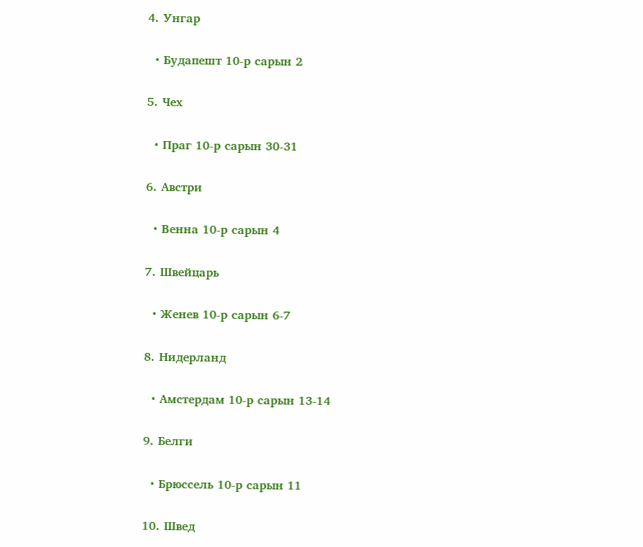4. Унгар

  • Будапешт 10-р сарын 2

5. Чех

  • Праг 10-р сарын 30-31

6. Австри

  • Венна 10-р сарын 4

7. Швейцарь

  • Женев 10-р сарын 6-7

8. Нидерланд

  • Амстердам 10-р сарын 13-14

9. Белги

  • Брюссель 10-р сарын 11

10. Швед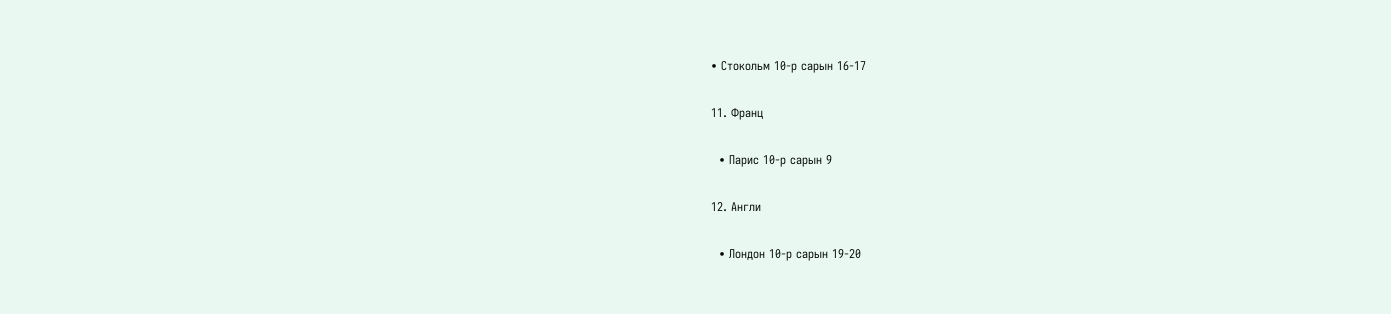• Стокольм 10-р сарын 16-17

11. Франц

  • Парис 10-р сарын 9

12. Англи

  • Лондон 10-р сарын 19-20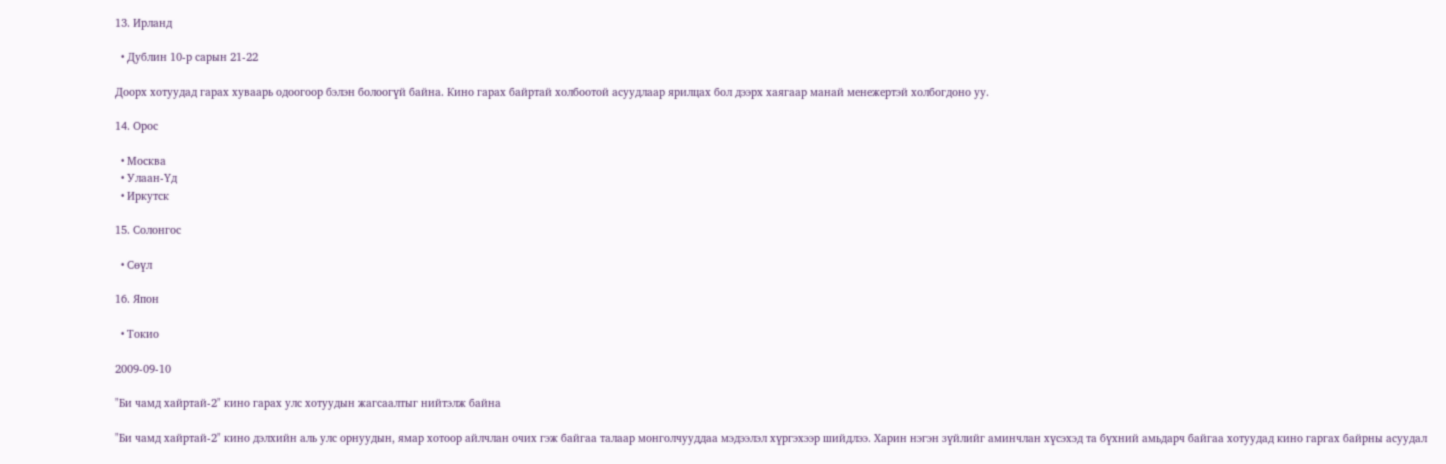13. Ирланд

  • Дублин 10-р сарын 21-22

Доорх хотуудад гарах хуваарь одоогоор бэлэн болоогүй байна. Кино гарах байртай холбоотой асуудлаар ярилцах бол дээрх хаягаар манай менежертэй холбогдоно уу.

14. Орос

  • Москва
  • Улаан-Үд
  • Иркутск

15. Солонгос

  • Сөүл

16. Япон

  • Токио

2009-09-10

"Би чамд хайртай-2" кино гарах улс хотуудын жагсаалтыг нийтэлж байна

"Би чамд хайртай-2" кино дэлхийн аль улс орнуудын, ямар хотоор айлчлан очих гэж байгаа талаар монголчууддаа мэдээлэл хүргэхээр шийдлээ. Харин нэгэн зүйлийг аминчлан хүсэхэд та бүхний амьдарч байгаа хотуудад кино гаргах байрны асуудал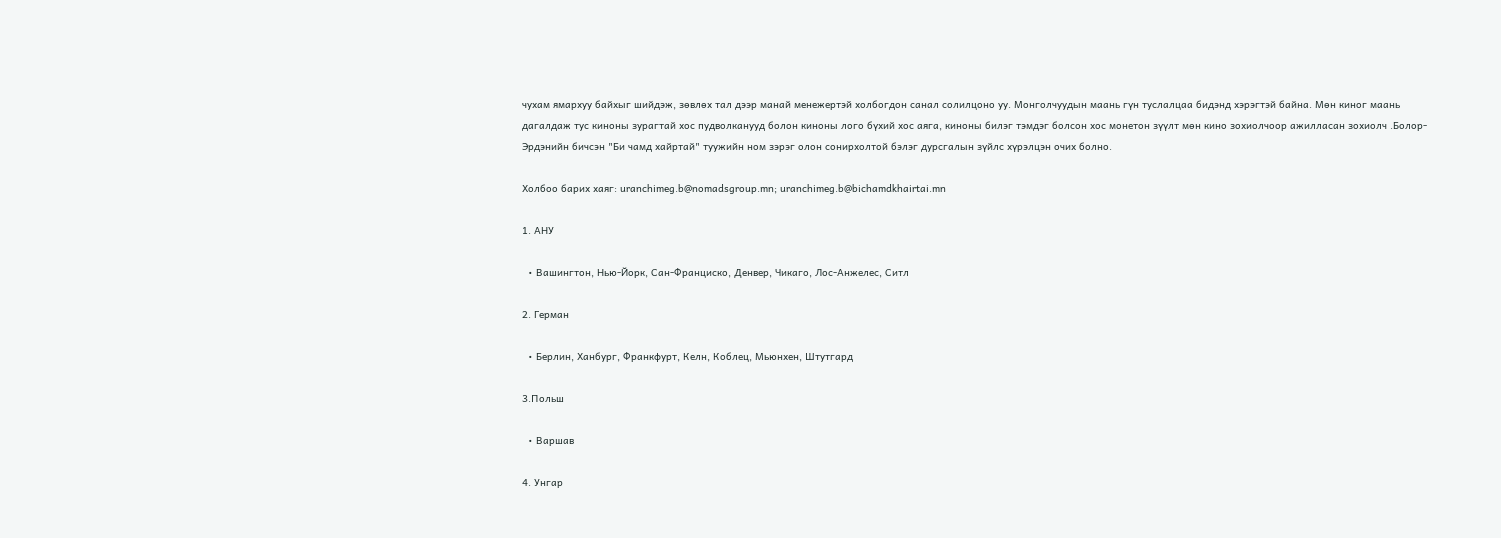чухам ямархуу байхыг шийдэж, зөвлөх тал дээр манай менежертэй холбогдон санал солилцоно уу. Монголчуудын маань гүн туслалцаа бидэнд хэрэгтэй байна. Мөн киног маань дагалдаж тус киноны зурагтай хос пудволканууд болон киноны лого бүхий хос аяга, киноны билэг тэмдэг болсон хос монетон зүүлт мөн кино зохиолчоор ажилласан зохиолч .Болор-Эрдэнийн бичсэн "Би чамд хайртай" туужийн ном зэрэг олон сонирхолтой бэлэг дурсгалын зүйлс хүрэлцэн очих болно.

Холбоо барих хаяг: uranchimeg.b@nomadsgroup.mn; uranchimeg.b@bichamdkhairtai.mn

1. АНУ

  • Вашингтон, Нью-Йорк, Сан-Франциско, Денвер, Чикаго, Лос-Анжелес, Ситл

2. Герман

  • Берлин, Ханбург, Франкфурт, Келн, Коблец, Мьюнхен, Штутгард

3.Польш

  • Варшав

4. Унгар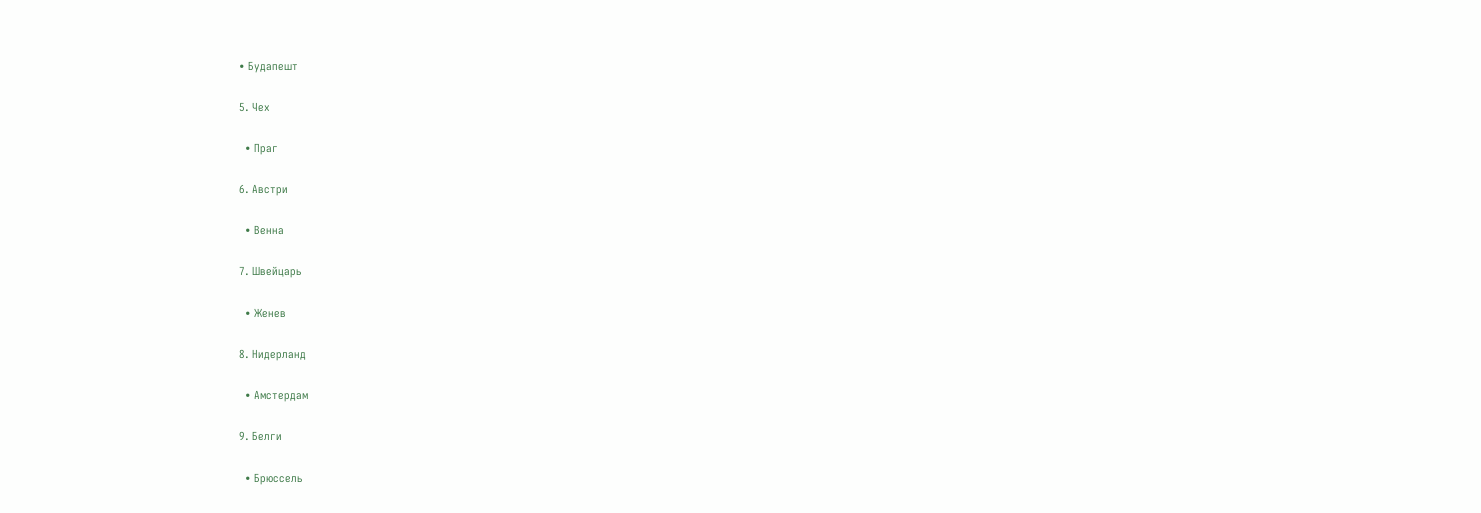• Будапешт

5. Чех

  • Праг

6. Австри

  • Венна

7. Швейцарь

  • Женев

8. Нидерланд

  • Амстердам

9. Белги

  • Брюссель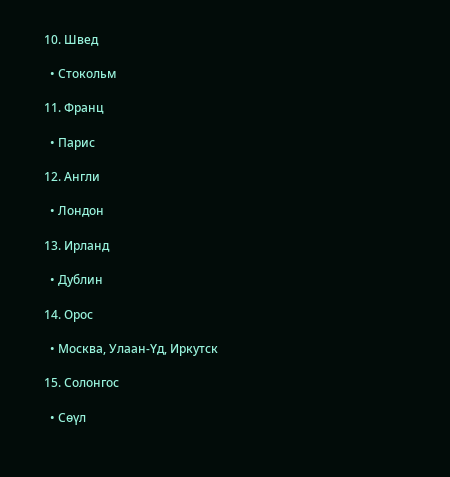10. Швед

  • Стокольм

11. Франц

  • Парис

12. Англи

  • Лондон

13. Ирланд

  • Дублин

14. Орос

  • Москва, Улаан-Үд, Иркутск

15. Солонгос

  • Сөүл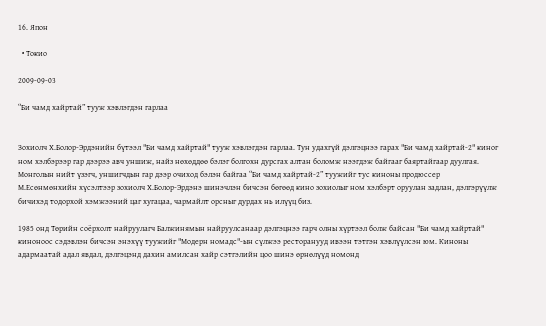16. Япон

  • Токио

2009-09-03

“Би чамд хайртай” тууж хэвлэгдэн гарлаа


Зохиолч Х.Болор-Эрдэнийн бүтээл "Би чамд хайртай" тууж хэвлэгдэн гарлаа. Тун удахгүй дэлгэцнээ гарах "Би чамд хайртай-2" киног ном хэлбэрээр гар дээрээ авч уншиж, найз нөхөддөө бэлэг болгохн дурсгах алтан боломж нээгдэж байгааг баяртайгаар дуулгая. Монголын нийт үзэгч, уншигчдын гар дээр очиход бэлэн байгаа “Би чамд хайртай-2” туужийг тус киноны продюссер М.Есөнмөнхийн хүсэлтээр зохиолч Х.Болор-Эрдэнэ шинэчлэн бичсэн бөгөөд кино зохиолыг ном хэлбэрт оруулан задлан, дэлгэрүүлж бичихэд тодорхой хэмжээний цаг хугацаа, чармайлт орсныг дурдах нь илүүц биз.

1985 онд Төрийн соёрхолт найруулагч Балжинямын найруулсанаар дэлгэцнээ гарч олны хүртээл болж байсан "Би чамд хайртай" киноноос сэдэвлэн бичсэн энэхүү туужийг "Модерн номадс"-ын сүлжээ ресторанууд ивээн тэтгэн хэвлүүлсэн юм. Киноны адармаатай адал явдал, дэлгэцэнд дахин амилсан хайр сэтгэлийн цоо шинэ өрнөлүүд номонд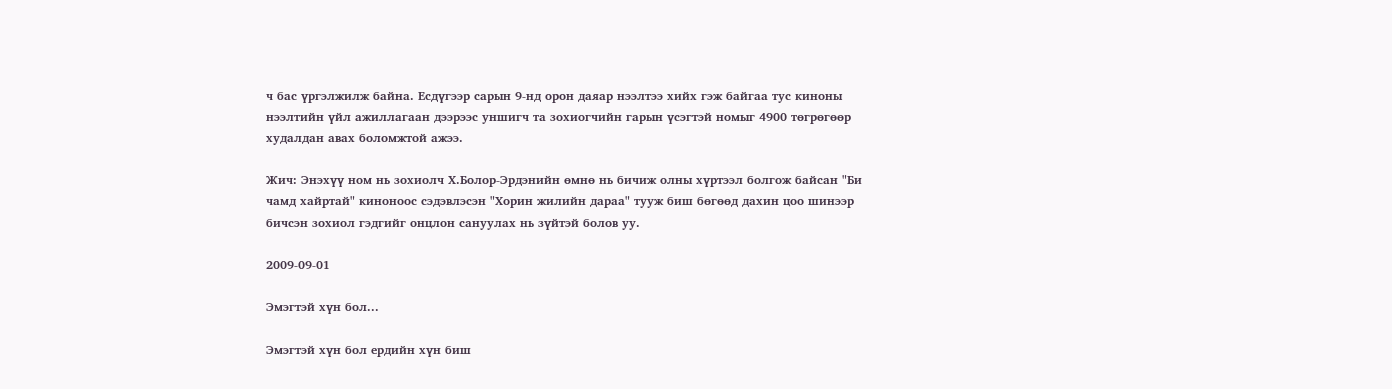ч бас үргэлжилж байна. Есдүгээр сарын 9-нд орон даяар нээлтээ хийх гэж байгаа тус киноны нээлтийн үйл ажиллагаан дээрээс уншигч та зохиогчийн гарын үсэгтэй номыг 4900 төгрөгөөр худалдан авах боломжтой ажээ.

Жич: Энэхүү ном нь зохиолч Х.Болор-Эрдэнийн өмнө нь бичиж олны хүртээл болгож байсан "Би чамд хайртай" киноноос сэдэвлэсэн "Хорин жилийн дараа" тууж биш бөгөөд дахин цоо шинээр бичсэн зохиол гэдгийг онцлон сануулах нь зүйтэй болов уу.

2009-09-01

Эмэгтэй хүн бол...

Эмэгтэй хүн бол ердийн хүн биш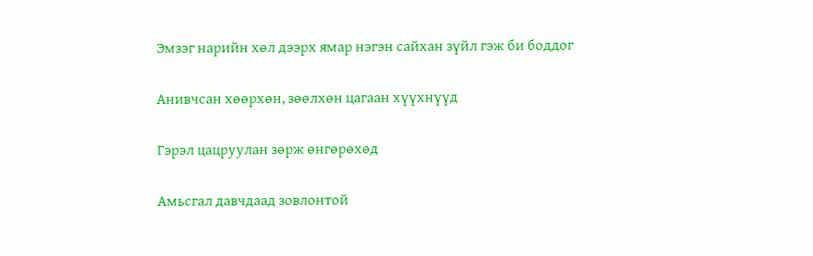Эмзэг нарийн хөл дээрх ямар нэгэн сайхан зүйл гэж би боддог

Анивчсан хөөрхөн, зөөлхөн цагаан хүүхнүүд

Гэрэл цацруулан зөрж өнгөрөхөд

Амьсгал давчдаад зовлонтой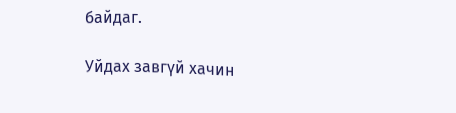байдаг.

Уйдах завгүй хачин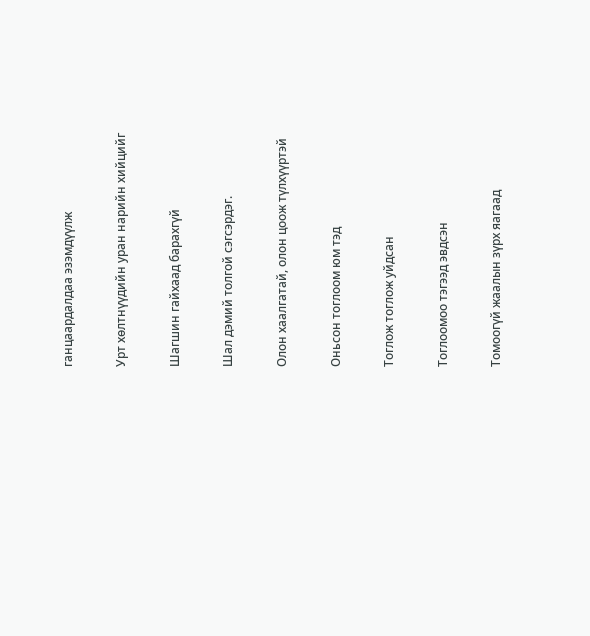ганцаардалдаа эзэмдүүлж

Урт хөлтнүүдийн уран нарийн хийцийг

Шагшин гайхаад барахгүй

Шал дэмий толгой сэгсэрдэг.

Олон хаалгатай, олон цоож түлхүүртэй

Оньсон тоглоом юм тэд

Тоглож тоглож уйдсан

Тоглоомоо тэгээд эвдсэн

Томоогүй жаалын зүрх яагаад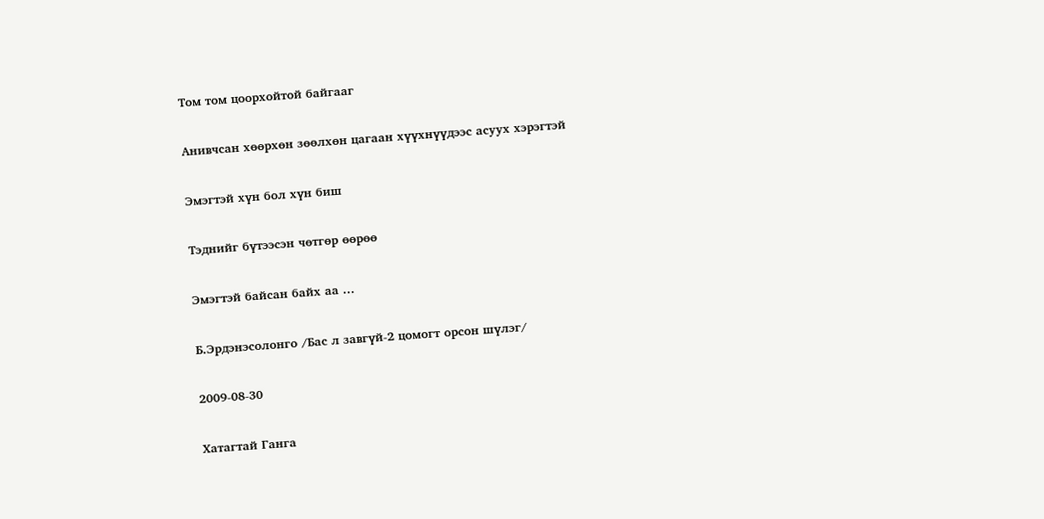Том том цоорхойтой байгааг

Анивчсан хөөрхөн зөөлхөн цагаан хүүхнүүдээс асуух хэрэгтэй

Эмэгтэй хүн бол хүн биш

Тэднийг бүтээсэн чөтгөр өөрөө

Эмэгтэй байсан байх аа ...

Б.Эрдэнэсолонго /Бас л завгүй-2 цомогт орсон шүлэг/

2009-08-30

Хатагтай Ганга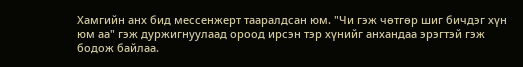Хамгийн анх бид мессенжерт тааралдсан юм. "Чи гэж чөтгөр шиг бичдэг хүн юм аа" гэж дуржигнуулаад ороод ирсэн тэр хүнийг анхандаа эрэгтэй гэж бодож байлаа.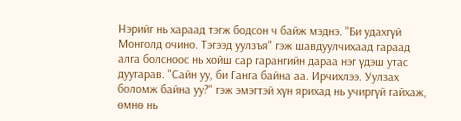Нэрийг нь хараад тэгж бодсон ч байж мэднэ. "Би удахгүй Монголд очино. Тэгээд уулзъя" гэж шавдуулчихаад гараад алга болсноос нь хойш сар гарангийн дараа нэг үдэш утас дуугарав. "Сайн уу, би Ганга байна аа. Ирчихлээ. Уулзах боломж байна уу?" гэж эмэгтэй хүн ярихад нь учиргүй гайхаж, өмнө нь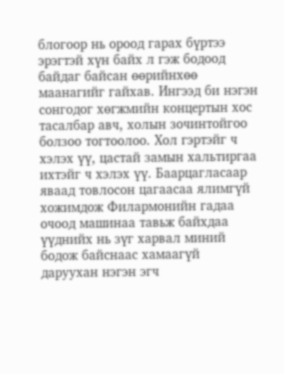блогоор нь ороод гарах бүртээ эрэгтэй хүн байх л гэж бодоод байдаг байсан өөрийнхөө маанагийг гайхав. Ингээд би нэгэн сонгодог хөгжмийн концертын хос тасалбар авч, холын зочинтойгоо болзоо тогтоолоо. Хол гэртэйг ч хэлэх үү, цастай замын хальтиргаа ихтэйг ч хэлэх үү. Баарцагласаар яваад товлосон цагаасаа ялимгүй хожимдож Филармонийн гадаа очоод машинаа тавьж байхдаа үүднийх нь зүг харвал миний бодож байснаас хамаагүй даруухан нэгэн эгч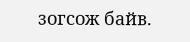зогсож байв.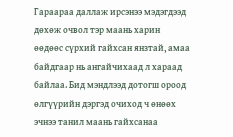Гараараа даллаж ирсэнээ мэдэгдээд дөхөж очвол тэр маань харин өөдөөс сүрхий гайхсан янзтай, амаа байдгаар нь ангайчихаад л хараад байлаа. Бид мэндлээд дотогш ороод өлгүүрийн дэргэд очиход ч өнөөх эчнээ танил маань гайхсанаа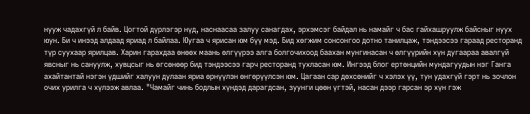нууж чадахгүй л байв. Цогтой дүрлэгэр нүд, наснаасаа залуу санагдах, эрхэмсэг байдал нь намайг ч бас гайхашруулж байсныг нуух юун. Би ч инээд алдаад яриад л байлаа. Юугаа ч ярисан юм бүү мэд. Бид хөгжим сонсонгоо дотно танилцаж, тэндээсээ гараад ресторанд түр суухаар ярилцав. Харин гарахдаа өнөөх маань өлгүүрээ алга болгочихоод баахан мунгинасан ч өлгүүрийн хүн дугаараа авалгүй явсныг нь сануулж, хувцсыг нь өгсөнөөр бид тэндээсээ гарч ресторанд тухласан юм. Ингээд блог ертөнцийн мундагуудын нэг Ганга ахайтантай нэгэн үдшийг халуун дулаан яриа өрнүүлэн өнгөрүүлсэн юм. Цагаан сар дөхсөнийг ч хэлэх үү, тун удахгүй гэрт нь зочлон очих урилга ч хүлээж авлаа. "Чамайг чинь бодлын хүндэд дарагдсан, зуунги цөөн үгтэй, насан дээр гарсан эр хүн гэж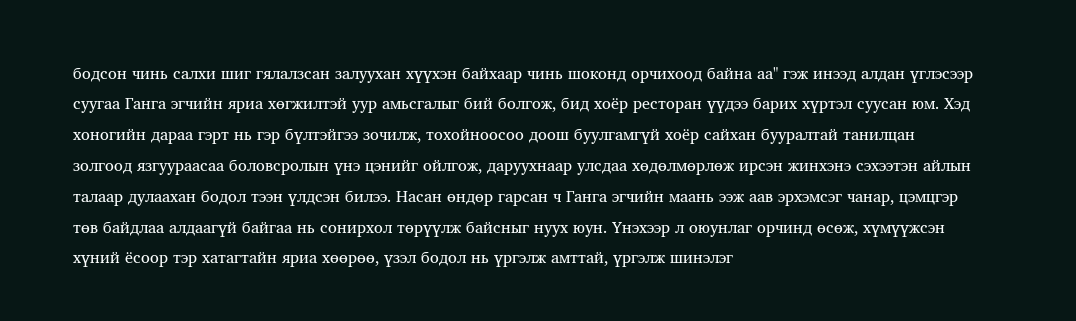бодсон чинь салхи шиг гялалзсан залуухан хүүхэн байхаар чинь шоконд орчихоод байна аа" гэж инээд алдан үглэсээр суугаа Ганга эгчийн яриа хөгжилтэй уур амьсгалыг бий болгож, бид хоёр ресторан үүдээ барих хүртэл суусан юм. Хэд хоногийн дараа гэрт нь гэр бүлтэйгээ зочилж, тохойноосоо доош буулгамгүй хоёр сайхан бууралтай танилцан золгоод язгуураасаа боловсролын үнэ цэнийг ойлгож, даруухнаар улсдаа хөдөлмөрлөж ирсэн жинхэнэ сэхээтэн айлын талаар дулаахан бодол тээн үлдсэн билээ. Насан өндөр гарсан ч Ганга эгчийн маань ээж аав эрхэмсэг чанар, цэмцгэр төв байдлаа алдаагүй байгаа нь сонирхол төрүүлж байсныг нуух юун. Үнэхээр л оюунлаг орчинд өсөж, хүмүүжсэн хүний ёсоор тэр хатагтайн яриа хөөрөө, үзэл бодол нь үргэлж амттай, үргэлж шинэлэг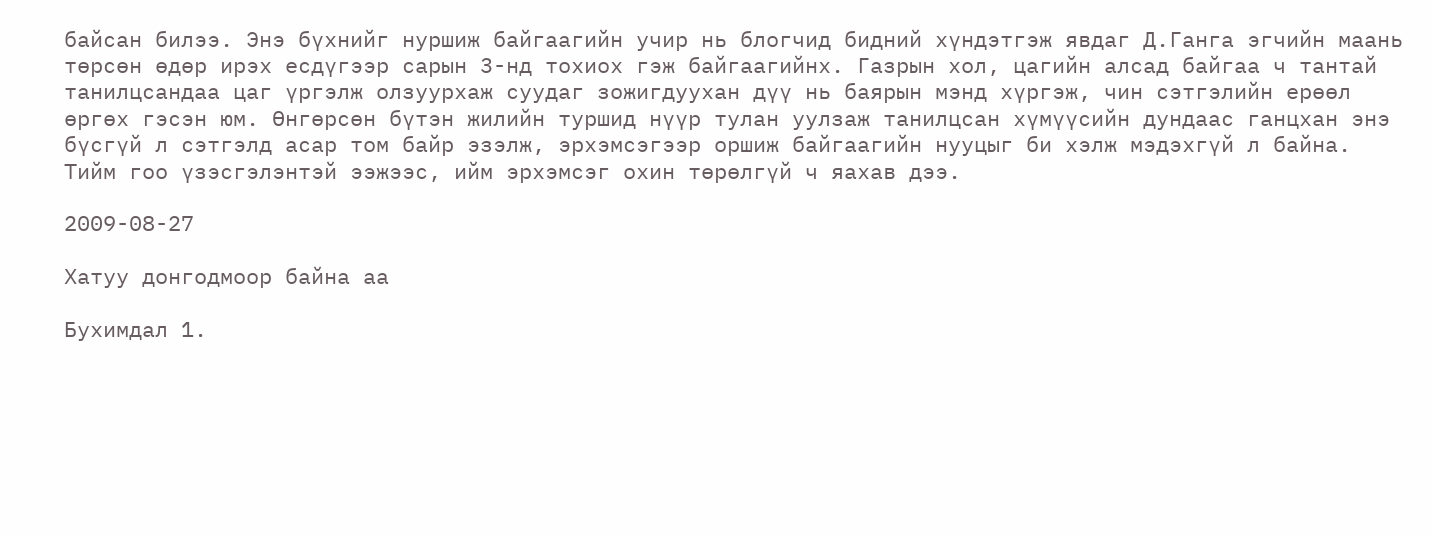байсан билээ. Энэ бүхнийг нуршиж байгаагийн учир нь блогчид бидний хүндэтгэж явдаг Д.Ганга эгчийн маань төрсөн өдөр ирэх есдүгээр сарын 3-нд тохиох гэж байгаагийнх. Газрын хол, цагийн алсад байгаа ч тантай танилцсандаа цаг үргэлж олзуурхаж суудаг зожигдуухан дүү нь баярын мэнд хүргэж, чин сэтгэлийн ерөөл өргөх гэсэн юм. Өнгөрсөн бүтэн жилийн туршид нүүр тулан уулзаж танилцсан хүмүүсийн дундаас ганцхан энэ бүсгүй л сэтгэлд асар том байр эзэлж, эрхэмсэгээр оршиж байгаагийн нууцыг би хэлж мэдэхгүй л байна. Тийм гоо үзэсгэлэнтэй ээжээс, ийм эрхэмсэг охин төрөлгүй ч яахав дээ.

2009-08-27

Хатуу донгодмоор байна аа

Бухимдал 1.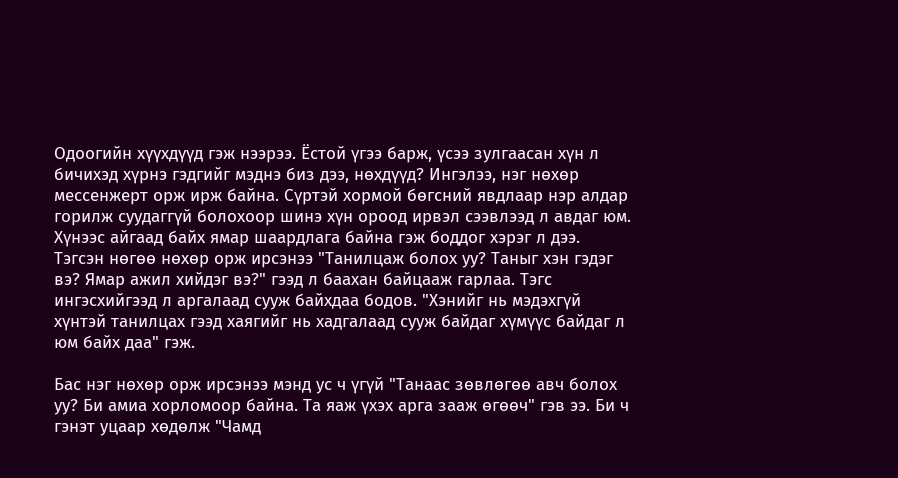Одоогийн хүүхдүүд гэж нээрээ. Ёстой үгээ барж, үсээ зулгаасан хүн л бичихэд хүрнэ гэдгийг мэднэ биз дээ, нөхдүүд? Ингэлээ, нэг нөхөр мессенжерт орж ирж байна. Сүртэй хормой бөгсний явдлаар нэр алдар горилж суудаггүй болохоор шинэ хүн ороод ирвэл сээвлээд л авдаг юм. Хүнээс айгаад байх ямар шаардлага байна гэж боддог хэрэг л дээ. Тэгсэн нөгөө нөхөр орж ирсэнээ "Танилцаж болох уу? Таныг хэн гэдэг вэ? Ямар ажил хийдэг вэ?" гээд л баахан байцааж гарлаа. Тэгс ингэсхийгээд л аргалаад сууж байхдаа бодов. "Хэнийг нь мэдэхгүй хүнтэй танилцах гээд хаягийг нь хадгалаад сууж байдаг хүмүүс байдаг л юм байх даа" гэж.

Бас нэг нөхөр орж ирсэнээ мэнд ус ч үгүй "Танаас зөвлөгөө авч болох уу? Би амиа хорломоор байна. Та яаж үхэх арга зааж өгөөч" гэв ээ. Би ч гэнэт уцаар хөдөлж "Чамд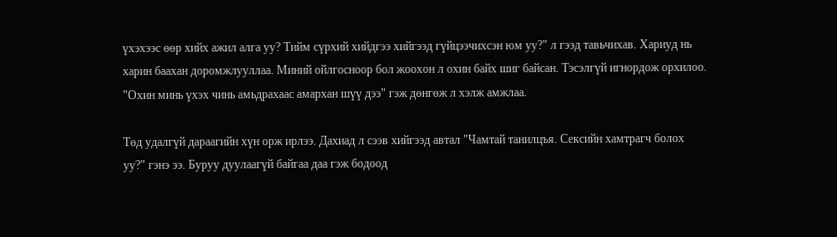үхэхээс өөр хийх ажил алга уу? Тийм сүрхий хийдгээ хийгээд гүйцээчихсэн юм уу?" л гээд тавьчихав. Хариуд нь харин баахан доромжлууллаа. Миний ойлгосноор бол жоохон л охин байх шиг байсан. Тэсэлгүй игнордож орхилоо. "Охин минь үхэх чинь амьдрахаас амархан шүү дээ" гэж дөнгөж л хэлж амжлаа.

Төд удалгүй дараагийн хүн орж ирлээ. Дахиад л сээв хийгээд автал "Чамтай танилцъя. Сексийн хамтрагч болох уу?" гэнэ ээ. Буруу дуулаагүй байгаа даа гэж бодоод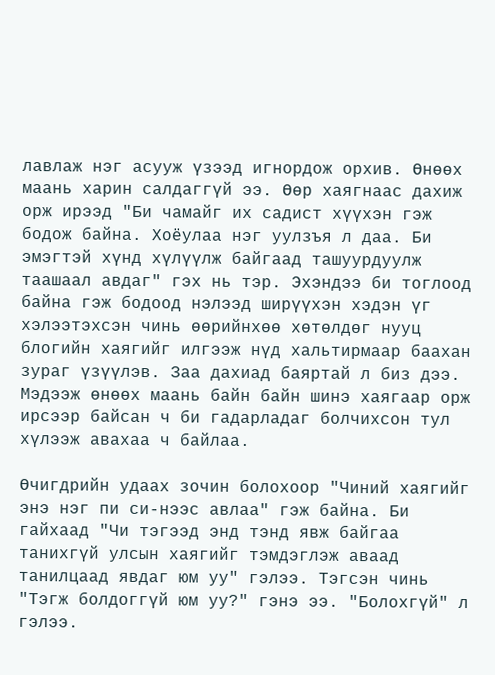лавлаж нэг асууж үзээд игнордож орхив. Өнөөх маань харин салдаггүй ээ. Өөр хаягнаас дахиж орж ирээд "Би чамайг их садист хүүхэн гэж бодож байна. Хоёулаа нэг уулзъя л даа. Би эмэгтэй хүнд хүлүүлж байгаад ташуурдуулж таашаал авдаг" гэх нь тэр. Эхэндээ би тоглоод байна гэж бодоод нэлээд ширүүхэн хэдэн үг хэлээтэхсэн чинь өөрийнхөө хөтөлдөг нууц блогийн хаягийг илгээж нүд хальтирмаар баахан зураг үзүүлэв. Заа дахиад баяртай л биз дээ. Мэдээж өнөөх маань байн байн шинэ хаягаар орж ирсээр байсан ч би гадарладаг болчихсон тул хүлээж авахаа ч байлаа.

Өчигдрийн удаах зочин болохоор "Чиний хаягийг энэ нэг пи си-нээс авлаа" гэж байна. Би гайхаад "Чи тэгээд энд тэнд явж байгаа танихгүй улсын хаягийг тэмдэглэж аваад танилцаад явдаг юм уу" гэлээ. Тэгсэн чинь "Тэгж болдоггүй юм уу?" гэнэ ээ. "Болохгүй" л гэлээ.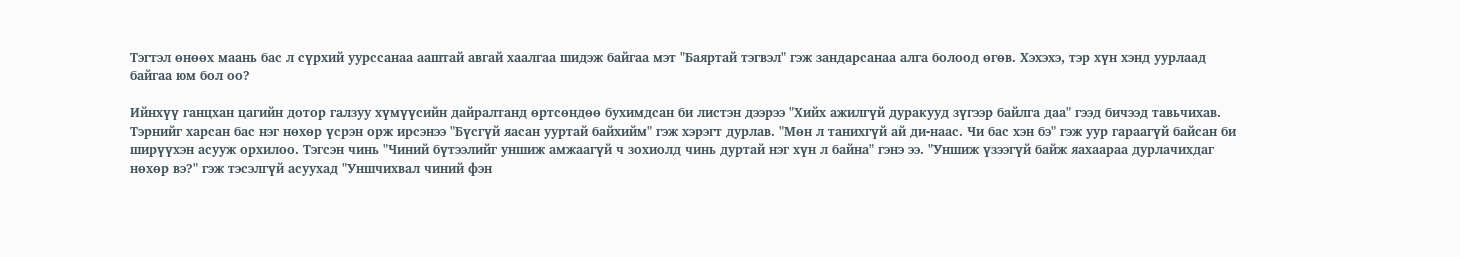Тэгтэл өнөөх маань бас л сүрхий уурссанаа ааштай авгай хаалгаа шидэж байгаа мэт "Баяртай тэгвэл" гэж зандарсанаа алга болоод өгөв. Хэхэхэ, тэр хүн хэнд уурлаад байгаа юм бол оо?

Ийнхүү ганцхан цагийн дотор галзуу хүмүүсийн дайралтанд өртсөндөө бухимдсан би листэн дээрээ "Хийх ажилгүй дуракууд зүгээр байлга даа" гээд бичээд тавьчихав. Тэрнийг харсан бас нэг нөхөр үсрэн орж ирсэнээ "Бүсгүй яасан ууртай байхийм" гэж хэрэгт дурлав. "Мөн л танихгүй ай ди-наас. Чи бас хэн бэ" гэж уур гараагүй байсан би ширүүхэн асууж орхилоо. Тэгсэн чинь "Чиний бүтээлийг уншиж амжаагүй ч зохиолд чинь дуртай нэг хүн л байна" гэнэ ээ. "Уншиж үзээгүй байж яахаараа дурлачихдаг нөхөр вэ?" гэж тэсэлгүй асуухад "Уншчихвал чиний фэн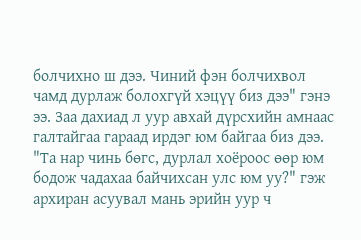болчихно ш дээ. Чиний фэн болчихвол чамд дурлаж болохгүй хэцүү биз дээ" гэнэ ээ. Заа дахиад л уур авхай дүрсхийн амнаас галтайгаа гараад ирдэг юм байгаа биз дээ. "Та нар чинь бөгс, дурлал хоёроос өөр юм бодож чадахаа байчихсан улс юм уу?" гэж архиран асуувал мань эрийн уур ч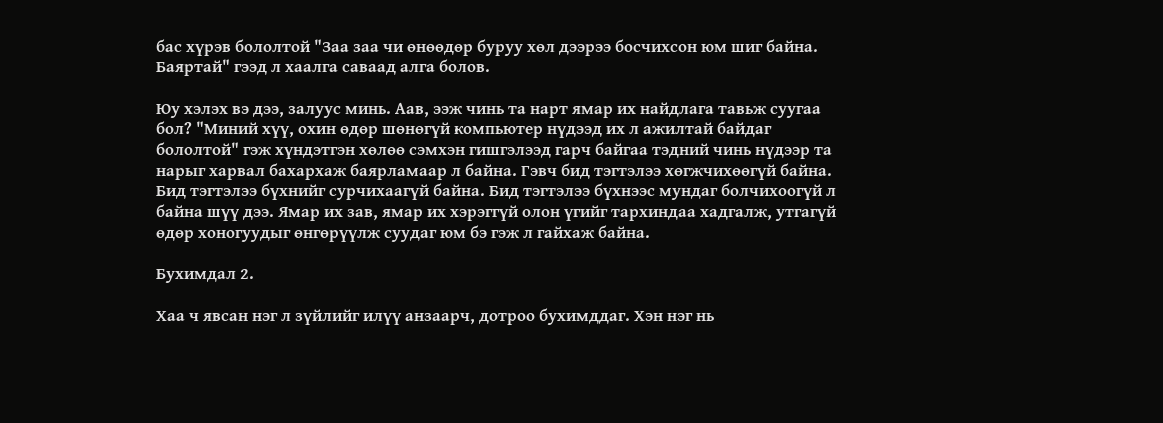бас хүрэв бололтой "Заа заа чи өнөөдөр буруу хөл дээрээ босчихсон юм шиг байна. Баяртай" гээд л хаалга саваад алга болов.

Юу хэлэх вэ дээ, залуус минь. Аав, ээж чинь та нарт ямар их найдлага тавьж суугаа бол? "Миний хүү, охин өдөр шөнөгүй компьютер нүдээд их л ажилтай байдаг бололтой" гэж хүндэтгэн хөлөө сэмхэн гишгэлээд гарч байгаа тэдний чинь нүдээр та нарыг харвал бахархаж баярламаар л байна. Гэвч бид тэгтэлээ хөгжчихөөгүй байна. Бид тэгтэлээ бүхнийг сурчихаагүй байна. Бид тэгтэлээ бүхнээс мундаг болчихоогүй л байна шүү дээ. Ямар их зав, ямар их хэрэггүй олон үгийг тархиндаа хадгалж, утгагүй өдөр хоногуудыг өнгөрүүлж суудаг юм бэ гэж л гайхаж байна.

Бухимдал 2.

Хаа ч явсан нэг л зүйлийг илүү анзаарч, дотроо бухимддаг. Хэн нэг нь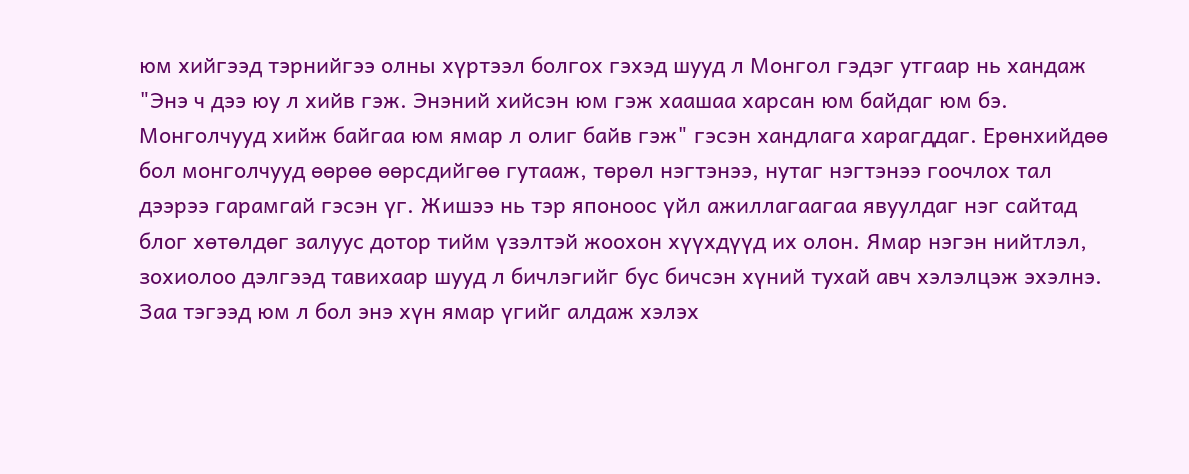юм хийгээд тэрнийгээ олны хүртээл болгох гэхэд шууд л Монгол гэдэг утгаар нь хандаж "Энэ ч дээ юу л хийв гэж. Энэний хийсэн юм гэж хаашаа харсан юм байдаг юм бэ. Монголчууд хийж байгаа юм ямар л олиг байв гэж" гэсэн хандлага харагддаг. Ерөнхийдөө бол монголчууд өөрөө өөрсдийгөө гутааж, төрөл нэгтэнээ, нутаг нэгтэнээ гоочлох тал дээрээ гарамгай гэсэн үг. Жишээ нь тэр японоос үйл ажиллагаагаа явуулдаг нэг сайтад блог хөтөлдөг залуус дотор тийм үзэлтэй жоохон хүүхдүүд их олон. Ямар нэгэн нийтлэл, зохиолоо дэлгээд тавихаар шууд л бичлэгийг бус бичсэн хүний тухай авч хэлэлцэж эхэлнэ. Заа тэгээд юм л бол энэ хүн ямар үгийг алдаж хэлэх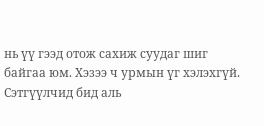нь үү гээд отож сахиж суудаг шиг байгаа юм. Хэзээ ч урмын үг хэлэхгүй. Сэтгүүлчид бид аль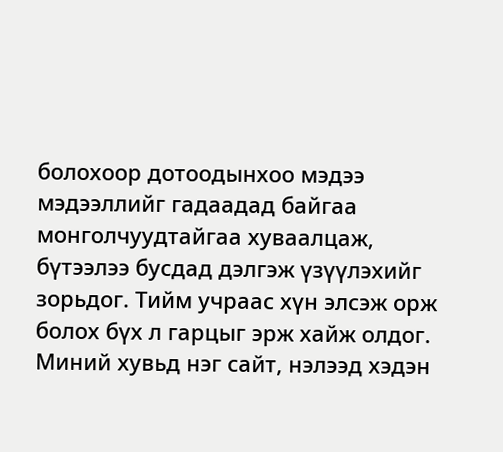болохоор дотоодынхоо мэдээ мэдээллийг гадаадад байгаа монголчуудтайгаа хуваалцаж, бүтээлээ бусдад дэлгэж үзүүлэхийг зорьдог. Тийм учраас хүн элсэж орж болох бүх л гарцыг эрж хайж олдог. Миний хувьд нэг сайт, нэлээд хэдэн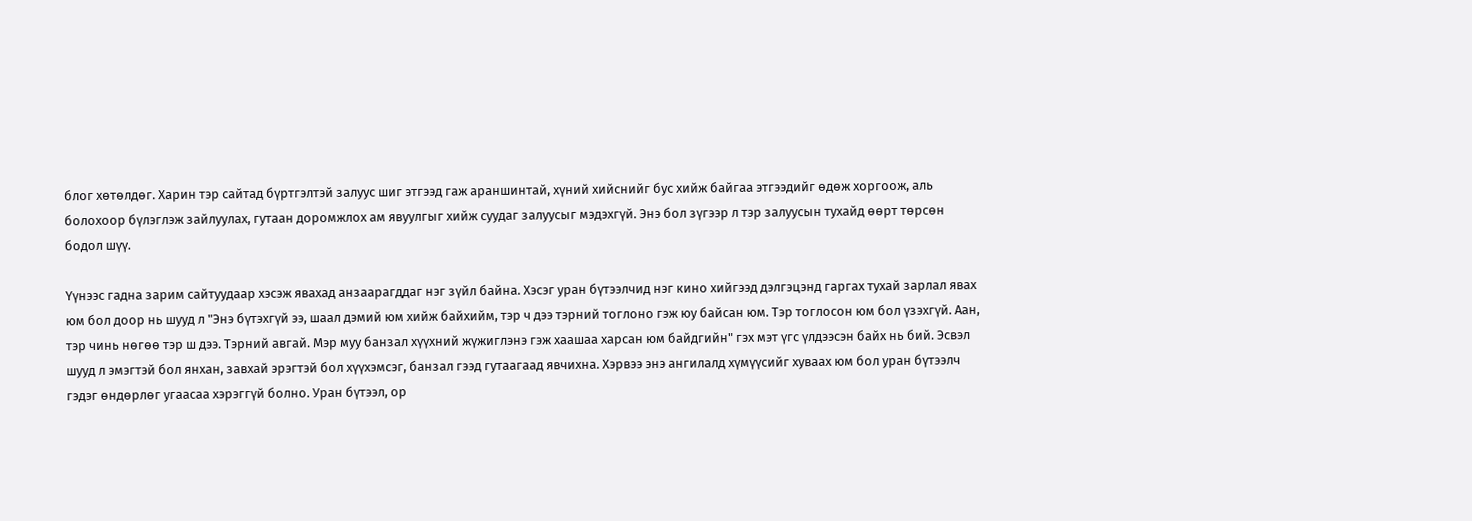блог хөтөлдөг. Харин тэр сайтад бүртгэлтэй залуус шиг этгээд гаж араншинтай, хүний хийснийг бус хийж байгаа этгээдийг өдөж хоргоож, аль болохоор бүлэглэж зайлуулах, гутаан доромжлох ам явуулгыг хийж суудаг залуусыг мэдэхгүй. Энэ бол зүгээр л тэр залуусын тухайд өөрт төрсөн бодол шүү.

Үүнээс гадна зарим сайтуудаар хэсэж явахад анзаарагддаг нэг зүйл байна. Хэсэг уран бүтээлчид нэг кино хийгээд дэлгэцэнд гаргах тухай зарлал явах юм бол доор нь шууд л "Энэ бүтэхгүй ээ, шаал дэмий юм хийж байхийм, тэр ч дээ тэрний тоглоно гэж юу байсан юм. Тэр тоглосон юм бол үзэхгүй. Аан, тэр чинь нөгөө тэр ш дээ. Тэрний авгай. Мэр муу банзал хүүхний жүжиглэнэ гэж хаашаа харсан юм байдгийн" гэх мэт үгс үлдээсэн байх нь бий. Эсвэл шууд л эмэгтэй бол янхан, завхай эрэгтэй бол хүүхэмсэг, банзал гээд гутаагаад явчихна. Хэрвээ энэ ангилалд хүмүүсийг хуваах юм бол уран бүтээлч гэдэг өндөрлөг угаасаа хэрэггүй болно. Уран бүтээл, ор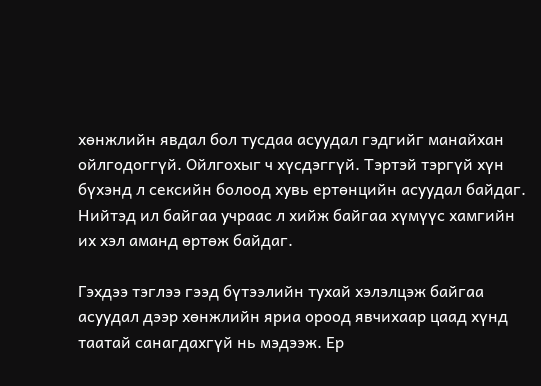хөнжлийн явдал бол тусдаа асуудал гэдгийг манайхан ойлгодоггүй. Ойлгохыг ч хүсдэггүй. Тэртэй тэргүй хүн бүхэнд л сексийн болоод хувь ертөнцийн асуудал байдаг. Нийтэд ил байгаа учраас л хийж байгаа хүмүүс хамгийн их хэл аманд өртөж байдаг.

Гэхдээ тэглээ гээд бүтээлийн тухай хэлэлцэж байгаа асуудал дээр хөнжлийн яриа ороод явчихаар цаад хүнд таатай санагдахгүй нь мэдээж. Ер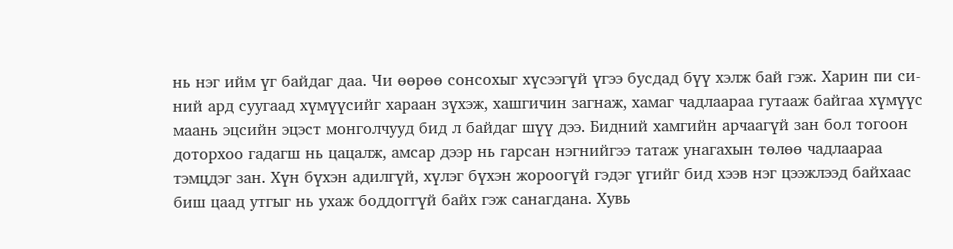нь нэг ийм үг байдаг даа. Чи өөрөө сонсохыг хүсээгүй үгээ бусдад бүү хэлж бай гэж. Харин пи си-ний ард суугаад хүмүүсийг хараан зүхэж, хашгичин загнаж, хамаг чадлаараа гутааж байгаа хүмүүс маань эцсийн эцэст монголчууд бид л байдаг шүү дээ. Бидний хамгийн арчаагүй зан бол тогоон доторхоо гадагш нь цацалж, амсар дээр нь гарсан нэгнийгээ татаж унагахын төлөө чадлаараа тэмцдэг зан. Хүн бүхэн адилгүй, хүлэг бүхэн жороогүй гэдэг үгийг бид хээв нэг цээжлээд байхаас биш цаад утгыг нь ухаж боддоггүй байх гэж санагдана. Хувь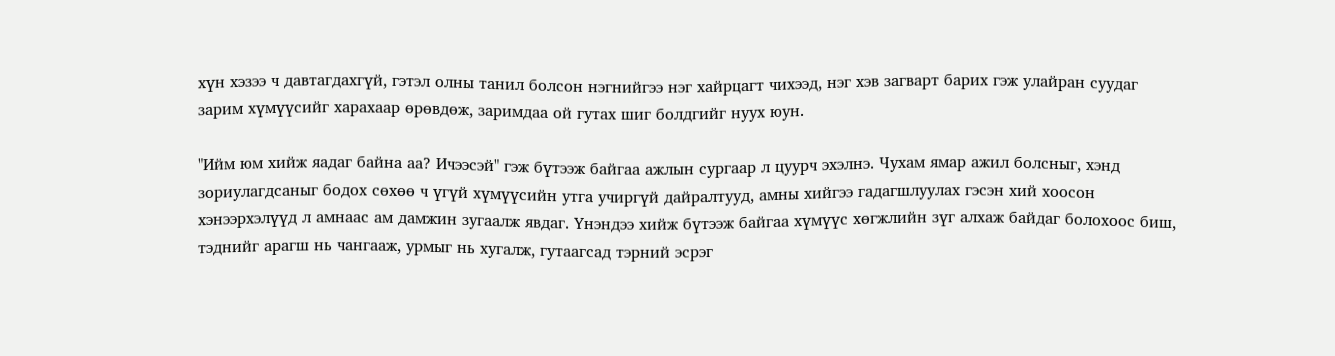хүн хэзээ ч давтагдахгүй, гэтэл олны танил болсон нэгнийгээ нэг хайрцагт чихээд, нэг хэв загварт барих гэж улайран суудаг зарим хүмүүсийг харахаар өрөвдөж, заримдаа ой гутах шиг болдгийг нуух юун.

"Ийм юм хийж яадаг байна аа? Ичээсэй" гэж бүтээж байгаа ажлын сургаар л цуурч эхэлнэ. Чухам ямар ажил болсныг, хэнд зориулагдсаныг бодох сөхөө ч үгүй хүмүүсийн утга учиргүй дайралтууд, амны хийгээ гадагшлуулах гэсэн хий хоосон хэнээрхэлүүд л амнаас ам дамжин зугаалж явдаг. Үнэндээ хийж бүтээж байгаа хүмүүс хөгжлийн зүг алхаж байдаг болохоос биш, тэднийг арагш нь чангааж, урмыг нь хугалж, гутаагсад тэрний эсрэг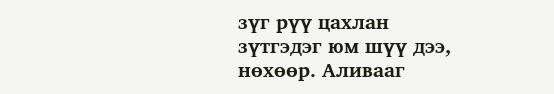зүг рүү цахлан зүтгэдэг юм шүү дээ, нөхөөр. Аливааг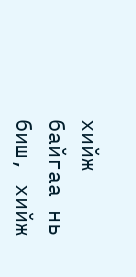хийж байгаа нь биш, хийж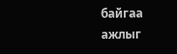байгаа ажлыг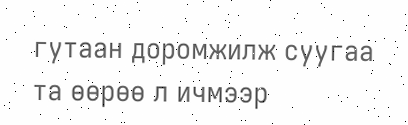гутаан доромжилж суугаа та өөрөө л ичмээр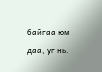байгаа юм даа, уг нь.